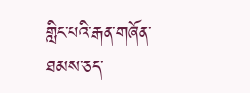གླིང་པའི་རྒན་གཞོན་ཐམས་ཅད་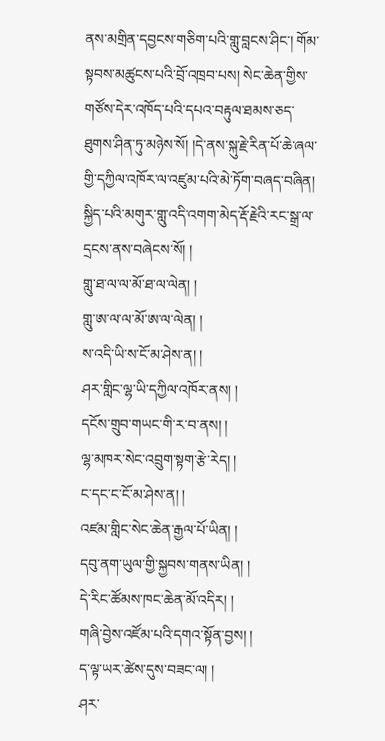ནས་མགྲིན་དབྱངས་གཅིག་པའི་གླུ་བླངས་ཤིང་། གོམ་སྟབས་མཚུངས་པའི་བྲོ་འཁྲབ་པས། སེང་ཆེན་གྱིས་གཙོས་དེར་འཁོད་པའི་དཔའ་བརྟུལ་ཐམས་ཅད་ཐུགས་ཤིན་ཏུ་མཉེས་སོ། །དེ་ནས་སྐུ་རྗེ་རིན་པོ་ཆེ་ཞལ་གྱི་དཀྱིལ་འཁོར་ལ་འཛུམ་པའི་མེ་ཏོག་བཞད་བཞིན། སྐྱིད་པའི་མགུར་གླུ་འདི་འགག་མེད་རྡོ་རྗེའི་རང་སྒྲ་ལ་དྲངས་ནས་བཞེངས་སོ། །
གླུ་ཐ་ལ་ལ་མོ་ཐ་ལ་ལེན། །
གླུ་ཨ་ལ་ལ་མོ་ཨ་ལ་ལེན། །
ས་འདི་ཡི་ས་ངོ་མ་ཤེས་ན། །
ཤར་གླིང་ལྷ་ཡི་དཀྱིལ་འཁོར་ནས། །
དངོས་གྲུབ་གཡང་གི་ར་བ་ནས། །
ལྷ་མཁར་སེང་འབྲུག་སྟག་རྩེ་རེད། །
ང་དང་ང་ངོ་མ་ཤེས་ན། །
འཛམ་གླིང་སེང་ཆེན་རྒྱལ་པོ་ཡིན། །
དབུ་ནག་ཡུལ་གྱི་སྐྱབས་གནས་ཡིན། །
དེ་རིང་ཚོམས་ཁང་ཆེན་མོ་འདིར། །
གཞི་བྱེས་འཛོམ་པའི་དགའ་སྟོན་བྱས། །
ད་ལྟ་ཡར་ཚེས་དུས་བཟང་ལ། །
ཤར་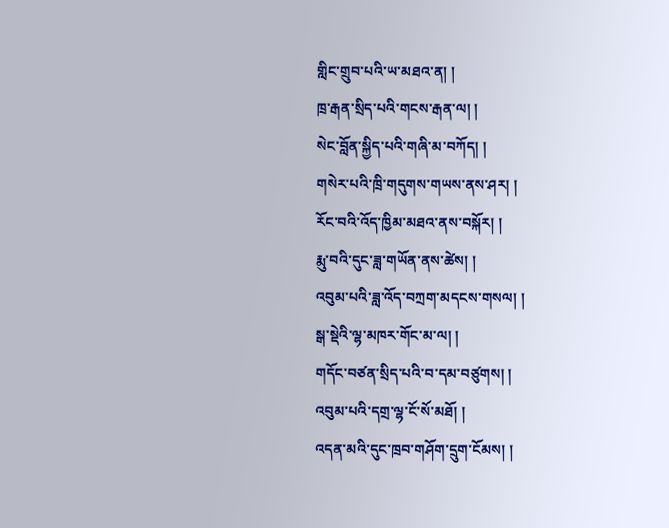གླིང་གྲུབ་པའི་ཡ་མཐའ་ན། །
ཁྲ་རྒན་སྲིད་པའི་གངས་རྒན་ལ། །
སེང་བློན་སྐྱིད་པའི་གཞི་མ་བཀོད། །
གསེར་པའི་ཁྲི་གདུགས་གཡས་ནས་ཤར། །
རོང་བའི་འོད་ཁྱིམ་མཐའ་ནས་བསྐོར། །
རྨུ་བའི་དུང་ཟླ་གཡོན་ནས་ཚེས། །
འབུམ་པའི་ཟླ་འོད་བཀྲག་མདངས་གསལ། །
སྒ་སྡེའི་ལྷ་མཁར་གོང་མ་ལ། །
གདོང་བཙན་སྲིད་པའི་བ་དམ་བཙུགས། །
འབུམ་པའི་དགྲ་ལྷ་ངོ་སོ་མཐོ། །
འདན་མའི་དུང་ཁྲབ་གཤོག་དྲུག་ངོམས། །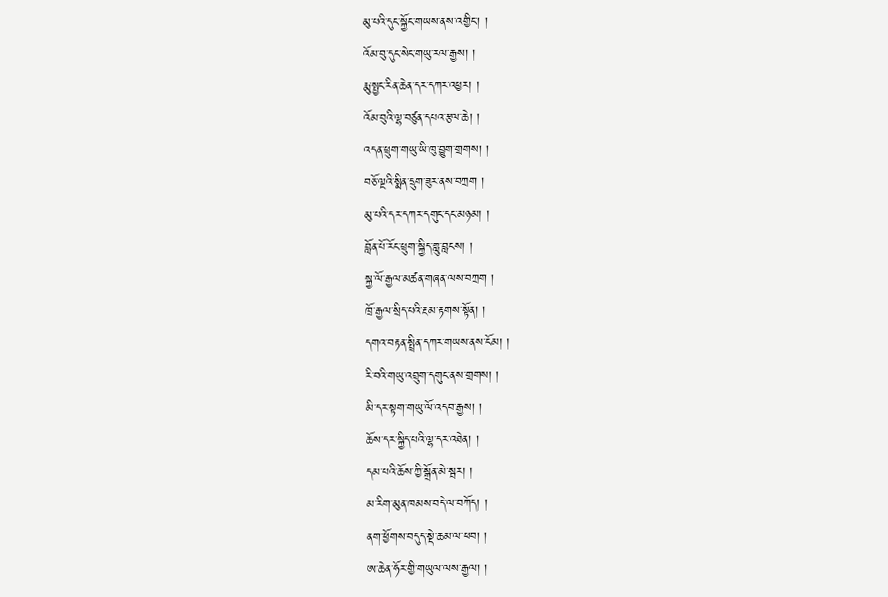མུ་པའི་དུང་སྐྱོང་གཡས་ནས་འགྱིང་། །
འོམ་བུ་དུང་སེང་གཡུ་རལ་རྒྱས། །
རྨུ་སྤྱང་རིན་ཆེན་དར་དཀར་འཕྱར། །
འོམ་བུའི་ལྷ་བཙུན་དཔའ་རྩལ་ཆེ། །
འདན་ཕྲུག་གཡུ་ཡི་ཁུ་བྱུག་གྲགས། །
བཅོ་ལྔའི་སྨིན་དྲུག་ཟུར་ནས་བཀྲག །
མུ་པའི་དར་དཀར་དགུང་དང་མཉམ། །
བློན་པོ་རོང་ཕྲུག་སྐྱིད་གླུ་བླངས། །
སྐྱ་ལོ་རྒྱལ་མཚན་གཞན་ལས་བཀྲག །
ཁྲོ་རྒྱལ་སྲིད་པའི་རྔམ་རྟགས་སྟོན། །
དགའ་བརྟན་སྤྲིན་དཀར་གཡས་ནས་ངོམ། །
རི་བའི་གཡུ་འབྲུག་དགུང་ནས་གྲགས། །
མི་དར་སྟག་གཡུ་ལོ་འདབ་རྒྱས། །
ཆོས་དར་སྐྱིད་པའི་ལྷ་དར་འཐེན། །
དམ་པའི་ཆོས་ཀྱི་སྒྲོན་མེ་སྦར། །
མ་རིག་མུན་ཁམས་བདེ་ལ་བཀོད། །
ནག་ཕྱོགས་བདུད་སྡེ་ཆམ་ལ་ཕབ། །
ཨ་ཆེན་ཧོར་གྱི་གཡུལ་ལས་རྒྱལ། །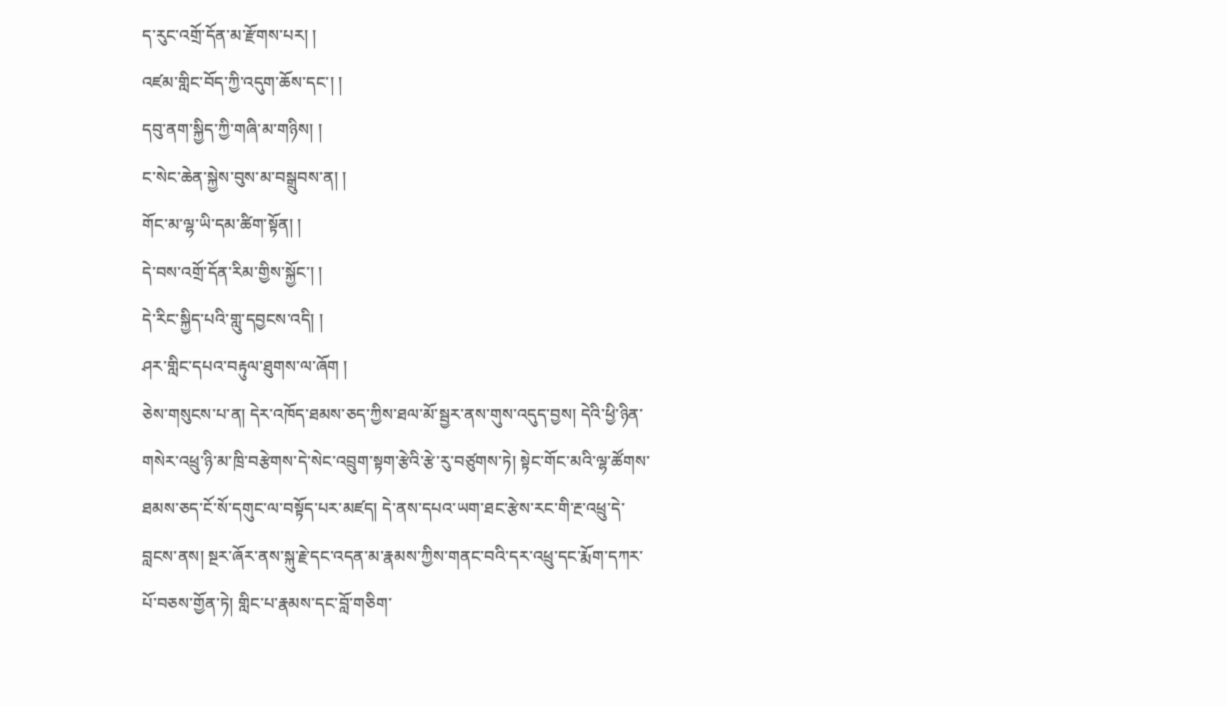ད་རུང་འགྲོ་དོན་མ་རྫོགས་པར། །
འཛམ་གླིང་བོད་ཀྱི་འདུག་ཆོས་དང་། །
དབུ་ནག་སྐྱིད་ཀྱི་གཞི་མ་གཉིས། །
ང་སེང་ཆེན་སྐྱེས་བུས་མ་བསྒྲུབས་ན། །
གོང་མ་ལྷ་ཡི་དམ་ཚིག་སྟོན། །
དེ་བས་འགྲོ་དོན་རིམ་གྱིས་སྐྱོང་། །
དེ་རིང་སྐྱིད་པའི་གླུ་དབྱངས་འདི། །
ཤར་གླིང་དཔའ་བརྟུལ་ཐུགས་ལ་ཞོག །
ཅེས་གསུངས་པ་ན། དེར་འཁོད་ཐམས་ཅད་ཀྱིས་ཐལ་མོ་སྦྱར་ནས་གུས་འདུད་བྱས། དེའི་ཕྱི་ཉིན་གསེར་འཕྲུ་ཉི་མ་ཁྲི་བརྩེགས་དེ་སེང་འབྲུག་སྟག་རྩེའི་རྩེ་རུ་བཙུགས་ཏེ། སྟེང་གོང་མའི་ལྷ་ཚོགས་ཐམས་ཅད་ངོ་སོ་དགུང་ལ་བསྟོད་པར་མཛད། དེ་ནས་དཔའ་ཡག་ཐང་རྩེས་རང་གི་རྔ་འཕྲུ་དེ་བླངས་ནས། སྔར་ཞོར་ནས་སྐུ་རྗེ་དང་འདན་མ་རྣམས་ཀྱིས་གནང་བའི་དར་འཕྲུ་དང་རྨོག་དཀར་པོ་བཅས་གྱོན་ཏེ། གླིང་པ་རྣམས་དང་བློ་གཅིག་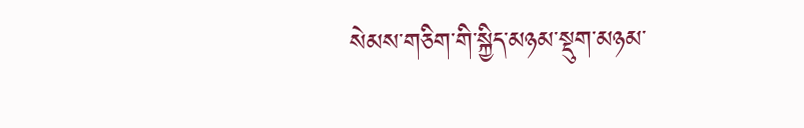སེམས་གཅིག་གི་སྐྱིད་མཉམ་སྡུག་མཉམ་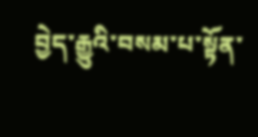བྱེད་རྒྱུའི་བསམ་པ་སྟོན་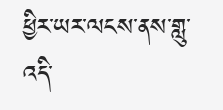ཕྱིར་ཡར་ལངས་ནས་གླུ་འདི་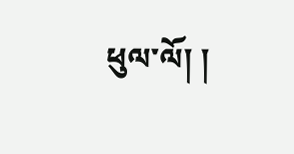ཕུལ་ལོ། །